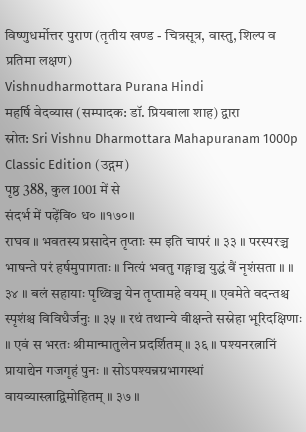विष्णुधर्मोत्तर पुराण (तृतीय खण्ड - चित्रसूत्र, वास्तु, शिल्प व प्रतिमा लक्षण)
Vishnudharmottara Purana Hindi
महर्षि वेदव्यास (सम्पादक: डॉ. प्रियबाला शाह) द्वारा
स्रोत: Sri Vishnu Dharmottara Mahapuranam 1000p Classic Edition (उद्गम)
पृष्ठ 388, कुल 1001 में से
संदर्भ में पढ़ेंवि० ध० ॥१७०॥
राघव ॥ भवतस्य प्रसादेन तृप्ताः स्म इति चापरं ॥ ३३ ॥ परस्परञ्च भाषन्ते परं हर्षमुपागताः ॥ नित्यं भवतु गङ्गाञ्च युद्धं वैं नृशंसता ॥ ॥ ३४ ॥ बलं सहायाः पृथ्विञ्च येन तृप्तामहे वयम् ॥ एवमेते वदन्तश्च स्पृशंश्च विविधैर्जनुः ॥ ३५ ॥ रथं तथान्ये वीक्षन्ते सस्नेहा भूरिदक्षिणाः ॥ एवं स भरतः श्रीमान्मातुलेन प्रदर्शितम् ॥ ३६ ॥ पश्यनरत्नानिं प्रायाद्येन गजगृहं पुनः ॥ सोऽपश्यन्नग्रभागस्थां वायव्यास्त्राद्विमोहितम् ॥ ३७ ॥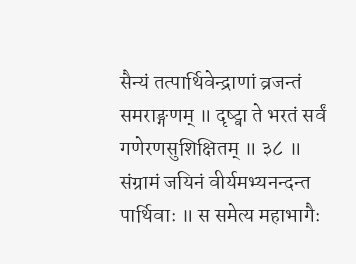सैन्यं तत्पार्थिवेन्द्राणां व्रजन्तं समराङ्गणम् ॥ दृष्ट्वा ते भरतं सर्वं गणेरणसुशिक्षितम् ॥ ३८ ॥ संग्रामं जयिनं वीर्यमभ्यनन्दन्त पार्थिवाः ॥ स समेत्य महाभागैः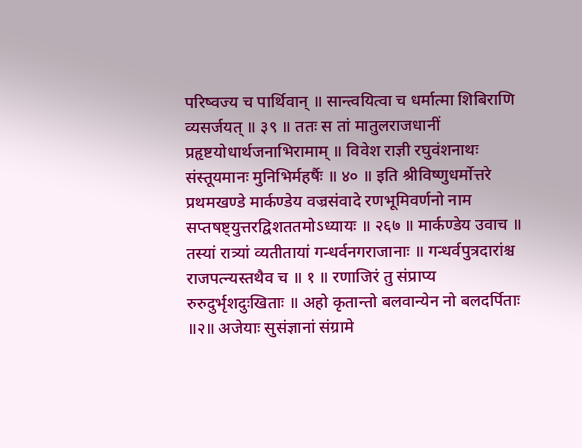परिष्वज्य च पार्थिवान् ॥ सान्त्वयित्वा च धर्मात्मा शिबिराणि व्यसर्जयत् ॥ ३९ ॥ ततः स तां मातुलराजधानीं प्रहृष्टयोधार्थजनाभिरामाम् ॥ विवेश राज्ञी रघुवंशनाथः संस्तूयमानः मुनिभिर्महर्षैः ॥ ४० ॥ इति श्रीविष्णुधर्मोत्तरे प्रथमखण्डे मार्कण्डेय वज्रसंवादे रणभूमिवर्णनो नाम सप्तषष्ट्युत्तरद्विशततमोऽध्यायः ॥ २६७ ॥ मार्कण्डेय उवाच ॥ तस्यां रात्र्यां व्यतीतायां गन्धर्वनगराजानाः ॥ गन्धर्वपुत्रदारांश्च राजपत्न्यस्तथैव च ॥ १ ॥ रणाजिरं तु संप्राप्य रुरुदुर्भृशदुःखिताः ॥ अहो कृतान्तो बलवान्येन नो बलदर्पिताः ॥२॥ अजेयाः सुसंज्ञानां संग्रामे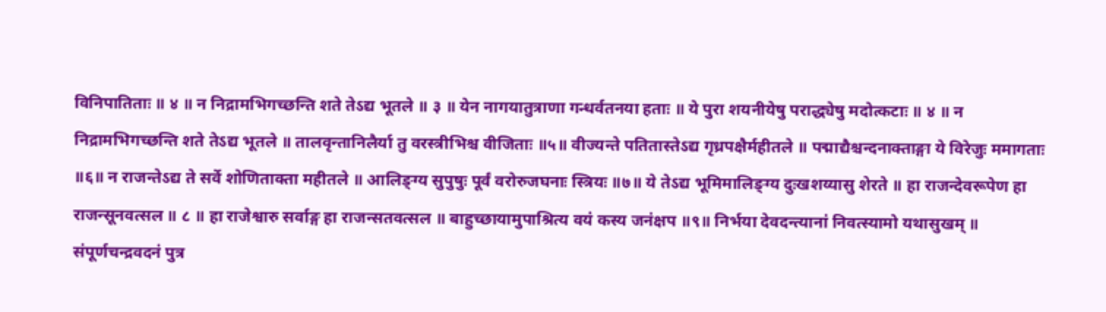विनिपातिताः ॥ ४ ॥ न निद्रामभिगच्छन्ति शते तेऽद्य भूतले ॥ ३ ॥ येन नागयातुत्राणा गन्धर्वतनया हताः ॥ ये पुरा शयनीयेषु पराद्ध्येषु मदोत्कटाः ॥ ४ ॥ न निद्रामभिगच्छन्ति शते तेऽद्य भूतले ॥ तालवृन्तानिलैर्या तु वरस्त्रीभिश्च वीजिताः ॥५॥ वीज्यन्ते पतितास्तेऽद्य गृध्रपक्षैर्महीतले ॥ पद्माद्यैश्चन्दनाक्ताङ्गा ये विरेजुः ममागताः ॥६॥ न राजन्तेऽद्य ते सर्वे शोणिताक्ता महीतले ॥ आलिङ्ग्य सुपुषुः पूर्वं वरोरुजघनाः स्त्रियः ॥७॥ ये तेऽद्य भूमिमालिङ्ग्य दुःखशय्यासु शेरते ॥ हा राजन्देवरूपेण हा राजन्सूनवत्सल ॥ ८ ॥ हा राजेश्वारु सर्वाङ्ग हा राजन्सतवत्सल ॥ बाहुच्छायामुपाश्रित्य वयं कस्य जनंक्षप ॥९॥ निर्भया देवदन्त्यानां निवत्स्यामो यथासुखम् ॥ संपूर्णचन्द्रवदनं पुत्र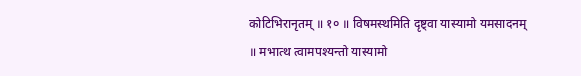कोटिभिरानृतम् ॥ १० ॥ विषमस्थमिति दृष्ट्वा यास्यामो यमसादनम् ॥ मभात्थ त्वामपश्यन्तो यास्यामो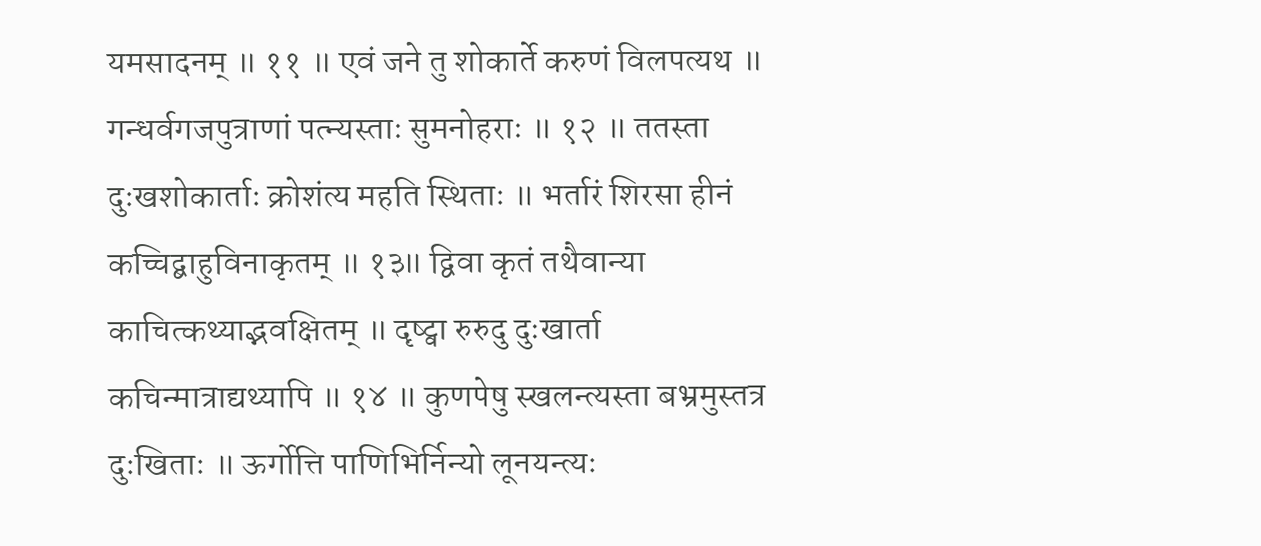यमसादनम् ॥ ११ ॥ एवं जने तु शोकार्ते करुणं विलपत्यथ ॥ गन्धर्वगजपुत्राणां पत्न्यस्ताः सुमनोहराः ॥ १२ ॥ ततस्ता दुःखशोकार्ताः क्रोशंत्य महति स्थिताः ॥ भर्तारं शिरसा हीनं कच्चिद्बाहुविनाकृतम् ॥ १३॥ द्विवा कृतं तथैवान्या काचित्कथ्याद्भवक्षितम् ॥ दृष्ट्वा रुरुदु दुःखार्ता कचिन्मात्राद्यथ्यापि ॥ १४ ॥ कुणपेषु स्खलन्त्यस्ता बभ्रमुस्तत्र दुःखिताः ॥ ऊर्गोत्ति पाणिभिर्निन्यो लूनयन्त्यः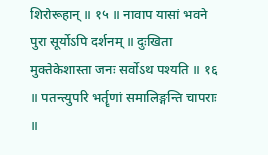शिरोरूहान् ॥ १५ ॥ नावाप यासां भवने पुरा सूर्योऽपि दर्शनम् ॥ दुःखिता मुक्तेकेशास्ता जनः सर्वोऽथ पश्यति ॥ १६ ॥ पतन्त्युपरि भर्तॄणां समालिङ्गन्ति चापराः ॥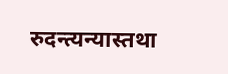रुदन्त्यन्यास्तथा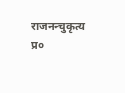राजनन्चुकृत्य
प्र०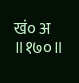खं० अ ॥१७०॥